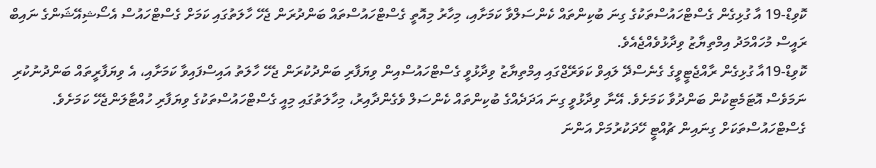ކޮވިޑް-19 އާ ގުޅިގެން ގެސްޓްހައުސްތަކުގެ ގިނަ ބުކިންތައް ކެންސަލްވާ ކަމަށާއި، މިހާރު މިއޮތީ ގެސްޓްހައުސްތައް ބަންދުރަން ޖެހޭ ހާލަތުގައި ކަމަށް ގެސްޓްހައުސް އެސޯޝިއޭޝަންގެ ނައިބް ރައީސް މުހައްމަދު އިމްތިޔާޒު ވިދާޅުވެއްޖެއެވެ.
ކޮވިޑް-19އާ ގުޅިގެން ރާއްޖެޓީވީގެ ގެނެސްދޭ ލައިވް ކަވަރޭޖްގައި އިމްތިޔާޒު ވިދާޅުވީ ގެސްޓްހައުސްއިން ވިޔަފާރި ބަންދުކުރަން ޖެހޭ ހާލަތު އައިސްފައިވާ ކަމަށާއި، އެ ވިޔަފާރީތައް ބަންދުނުކުރި ނަމަވެސް އޮޓަމެޓިކުން ބަންދުވާ ކަމަށެވެ. އޭނާ ވިދާޅުވީ ގިނަ އަދަދެއްގެ ބުކިންތައް ކެންސަލް ވެގެންދާއިރު، މިހާލަތުގައި މިއީ ގެސްޓްހައުސްތަކުގެ ވިޔަފާރި ހުއްޓާލަންޖެހޭ ކަމަށެވެ.
ގެސްޓްހައުސްތަކަށް ގިނައިން ޗުއްޓީ ހޭދަކުރުމަށް އަންނަ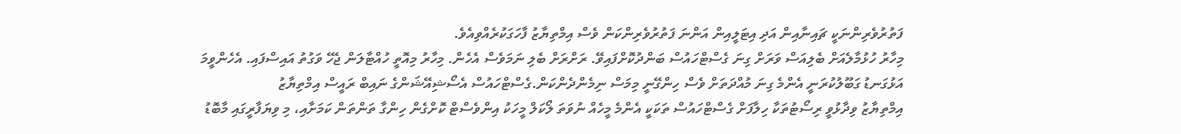ފަތުރުވެރިންނަކީ ޗައިނާއިން އަދި އިޓަލީއިން އަންނަ ފަތުރުވެރިންކަން ވެސް އިމްތިޔާޒު ފާހަގަކުރެއްވިއެވެ.
މިހާރު ހުޅުމާލެއަށް ބެލިއަސް ވަރަށް ގިނަ ގެސްޓްހައުސް ބަންދުކޮށްފައިވޭ. ރަށްރަށް ބެލި ނަމަވެސް އެހެން. މިހާރު މިއޮތީ ހުއްޓާލަން ޖެހޭ ވަގުތު އައިސްފައި. އެހެންވީމަ އަޅުގަނޑު ގަބޫލުކުރަނީ އެންމެ ގިނަ މުއްދަތަށް ވެސް ހިންގޭނީ މިމަސް ނިމެންދެންކަން.ގެސްޓްހައުސް އެސޯޝިއޭޝަންގެ ނައިބް ރައީސް އިމްތިޔާޒު
އިމްތިޔާޒު ވިދާޅުވީ ރިސޯޓުތަކާ ހިލާފަށް ގެސްޓްހައުސް ތަކަކީ އެންމެ މީހެއް ނުވަތަ ލޯކަލް މީހަކު އިންވެސްޓް ކޮށްގެން ހިންގާ ތަންތަން ކަމަށާއި، މި ވިޔަފާރީގައި މާބޮޑު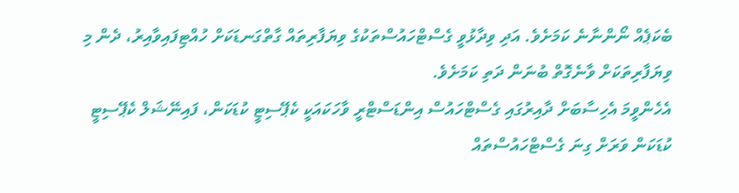ބެކަޕެއް ނޯންނާނެ ކަމަށެވެ. އަދި ވިދާޅުވީ ގެސްޓްހައުސްތަކުގެ ވިޔަފާރިތައް ގާތްގަނޑަކަށް ހުއްޓިފައިވާއިރު، ދެން މި ވިޔަފާރިތަކަށް ވާނެގޮތް ބުނަން ދަތި ކަމަށެވެ.
އެހެންވީމަ އެހިސާބަށް ދާއިރުގައި ގެސްޓްހައުސް އިންޑަސްޓްރީ ވާހަކައަކީ ކެޕޭސިޓީ ކުޑަކަން، ފައިނޭޝަލް ކެޕޭސިޓީ ކުޑަކަން ވަރަށް ގިނަ ގެސްޓްހައުސްތައް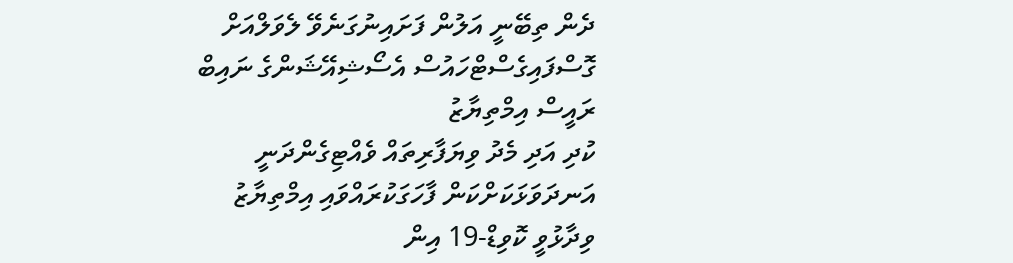ދެން ތިބޭނީ އަލުން ފަށައިނުގަނެވޭ ލެވަލްއަށް ގޮސްފައިގެސްޓްހައުސް އެސޯޝިއޭޝަންގެ ނައިބް ރައީސް އިމްތިޔާޒު
ކުދި އަދި މެދު ވިޔަފާރިތައް ވެއްޓިގެންދަނީ އަނދަވަޅަކަށްކަން ފާހަގަކުރައްވައި އިމްތިޔާޒު ވިދާޅުވީ ކޮވިޑް-19 އިން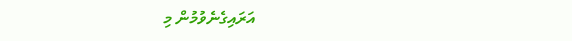އަރައިގެނެވުމުން މި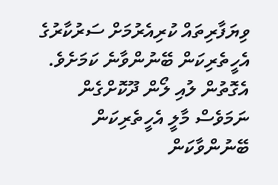ވިޔަފާރިތައް ކުރިއެރުމަށް ސަރުކާރުގެ އެހީތެރިކަން ބޭނުންވާނެ ކަމަށެވެ. އެގޮތުން ލުއި ލޯން ދޫކޮށްގެން ނަމަވެސް މާލީ އެހީތެރިކަން ބޭނުންވާކަން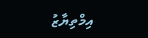އިމްތިޔާޒު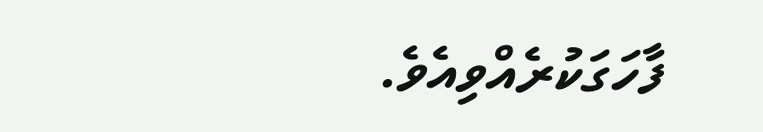ފާހަގަކުރެއްވިއެވެ.